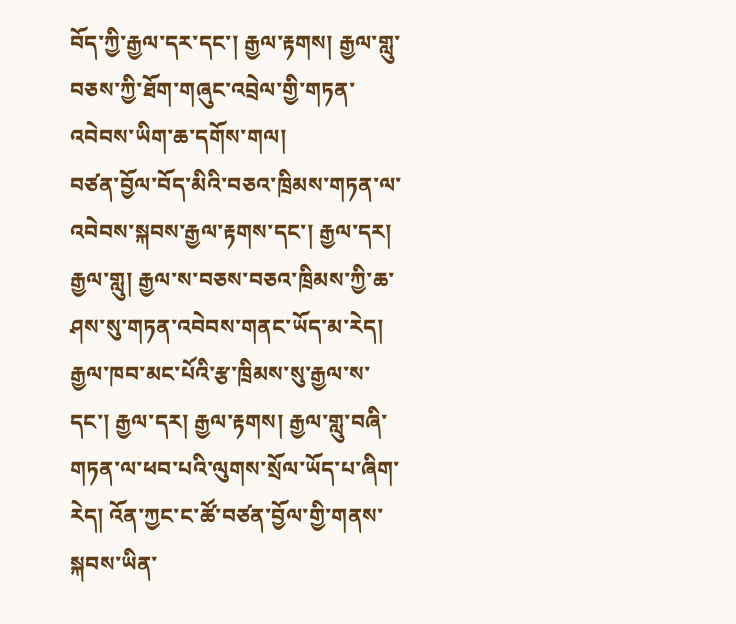བོད་ཀྱི་རྒྱལ་དར་དང་། རྒྱལ་རྟགས། རྒྱལ་གླུ་བཅས་ཀྱི་ཐོག་གཞུང་འབྲེལ་གྱི་གཏན་འབེབས་ཡིག་ཆ་དགོས་གལ།
བཙན་བྱོལ་བོད་མིའི་བཅའ་ཁྲིམས་གཏན་ལ་འབེབས་སྐབས་རྒྱལ་རྟགས་དང་། རྒྱལ་དར། རྒྱལ་གླུ། རྒྱལ་ས་བཅས་བཅའ་ཁྲིམས་ཀྱི་ཆ་ཤས་སུ་གཏན་འབེབས་གནང་ཡོད་མ་རེད། རྒྱལ་ཁབ་མང་པོའི་རྩ་ཁྲིམས་སུ་རྒྱལ་ས་དང་། རྒྱལ་དར། རྒྱལ་རྟགས། རྒྱལ་གླུ་བཞི་གཏན་ལ་ཕབ་པའི་ལུགས་སྲོལ་ཡོད་པ་ཞིག་རེད། འོན་ཀྱང་ང་ཚོ་བཙན་བྱོལ་གྱི་གནས་སྐབས་ཡིན་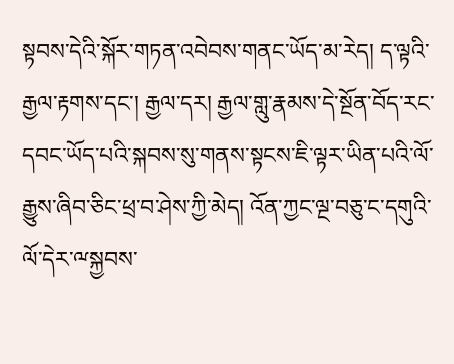སྟབས་དེའི་སྐོར་གཏན་འབེབས་གནང་ཡོད་མ་རེད། ད་ལྟའི་རྒྱལ་རྟགས་དང་། རྒྱལ་དར། རྒྱལ་གླུ་རྣམས་དེ་སྔོན་བོད་རང་དབང་ཡོད་པའི་སྐབས་སུ་གནས་སྟངས་ཇི་ལྟར་ཡིན་པའི་ལོ་རྒྱུས་ཞིབ་ཅིང་ཕྲ་བ་ཤེས་ཀྱི་མེད། འོན་ཀྱང་ལྔ་བཅུ་ང་དགུའི་ལོ་དེར་ྋསྐྱབས་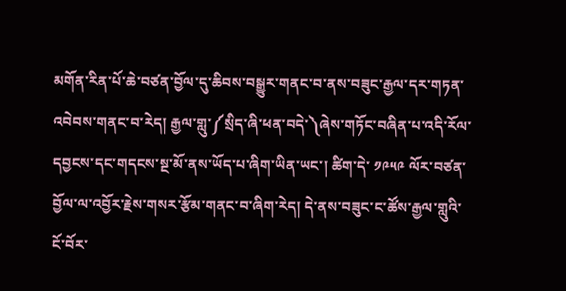མགོན་རིན་པོ་ཆེ་བཙན་བྱོལ་དུ་ཆིབས་བསྒྱུར་གནང་བ་ནས་བཟུང་རྒྱལ་དར་གཏན་འབེབས་གནང་བ་རེད། རྒྱལ་གླུ་༼སྲིད་ཞི་ཕན་བདེ་༽ཞེས་གཏོང་བཞིན་པ་འདི་རོལ་དབྱངས་དང་གདངས་སྔ་མོ་ནས་ཡོད་པ་ཞིག་ཡིན་ཡང་། ཚིག་དེ་ ༡༩༥༩ ལོར་བཙན་བྱོལ་ལ་འབྱོར་རྗེས་གསར་རྩོམ་གནང་བ་ཞིག་རེད། དེ་ནས་བཟུང་ང་ཚོས་རྒྱལ་གླུའི་ངོ་བོར་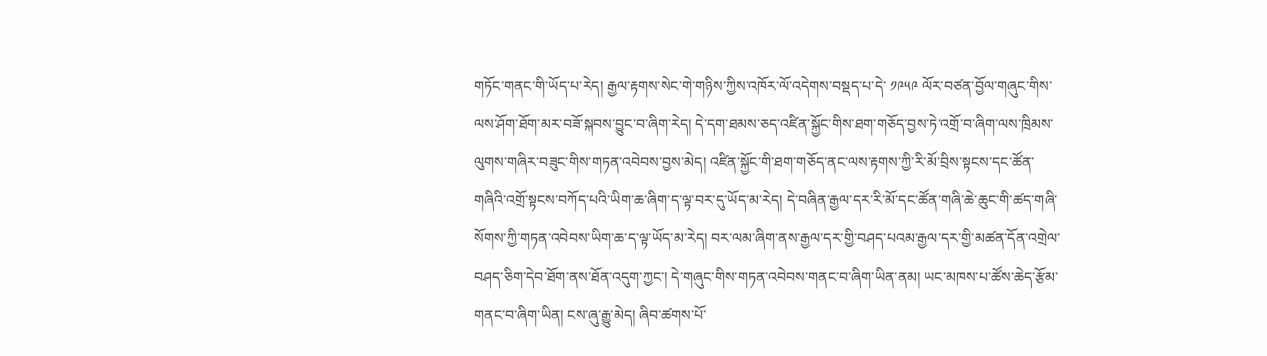གཏོང་གནང་གི་ཡོད་པ་རེད། རྒྱལ་རྟགས་སེང་གེ་གཉིས་ཀྱིས་འཁོར་ལོ་འདེགས་བསྡད་པ་དེ་ ༡༩༥༩ ལོར་བཙན་བྱོལ་གཞུང་གིས་ལས་ཤོག་ཐོག་མར་བཟོ་སྐབས་བྱུང་བ་ཞིག་རེད། དེ་དག་ཐམས་ཅད་འཛིན་སྐྱོང་གིས་ཐག་གཅོད་བྱས་ཏེ་འགྲོ་བ་ཞིག་ལས་ཁྲིམས་ལུགས་གཞིར་བཟུང་གིས་གཏན་འབེབས་བྱས་མེད། འཛིན་སྐྱོང་གི་ཐག་གཅོད་ནང་ལས་རྟགས་ཀྱི་རི་མོ་བྲིས་སྟངས་དང་ཚོན་གཞིའི་འགྲོ་སྟངས་བཀོད་པའི་ཡིག་ཆ་ཞིག་ད་ལྟ་བར་དུ་ཡོད་མ་རེད། དེ་བཞིན་རྒྱལ་དར་རི་མོ་དང་ཚོན་གཞི་ཆེ་ཆུང་གི་ཚད་གཞི་སོགས་ཀྱི་གཏན་འབེབས་ཡིག་ཆ་ད་ལྟ་ཡོད་མ་རེད། བར་ལམ་ཞིག་ནས་རྒྱལ་དར་གྱི་བཤད་པའམ་རྒྱལ་དར་གྱི་མཚན་དོན་འགྲེལ་བཤད་ཅིག་དེབ་ཐོག་ནས་ཐོན་འདུག་ཀྱང་། དེ་གཞུང་གིས་གཏན་འབེབས་གནང་བ་ཞིག་ཡིན་ནམ། ཡང་མཁས་པ་ཚོས་ཆེད་རྩོམ་གནང་བ་ཞིག་ཡིན། ངས་ཞུ་རྒྱུ་མེད། ཞིབ་ཚགས་པོ་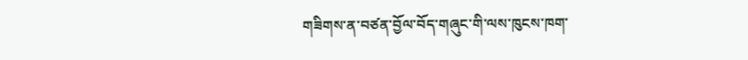གཟིགས་ན་བཙན་བྱོལ་བོད་གཞུང་གི་ལས་ཁུངས་ཁག་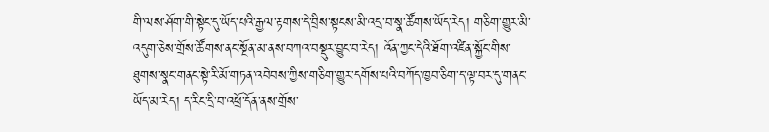གི་ལས་ཤོག་གི་སྟེང་དུ་ཡོད་པའི་རྒྱལ་རྟགས་དེ་བྲིས་སྟངས་མི་འདྲ་བ་སྣ་ཚོགས་ཡོད་རེད། གཅིག་གྱུར་མི་འདུག་ཅེས་གྲོས་ཚོགས་ནང་སྔོན་མ་ནས་བཀའ་བསྡུར་བྱུང་བ་རེད། འོན་ཀྱང་དེའི་ཐོག་འཛིན་སྐྱོང་གིས་ཐུགས་སྣང་གནང་སྟེ་རི་མོ་གཏན་འབེབས་ཀྱིས་གཅིག་གྱུར་དགོས་པའི་བཀོད་ཁྱབ་ཅིག་ད་ལྟ་བར་དུ་གནང་ཡོད་མ་རེད། ད་རིང་དྲི་བ་འཕྲོ་དོན་ནས་གྲོས་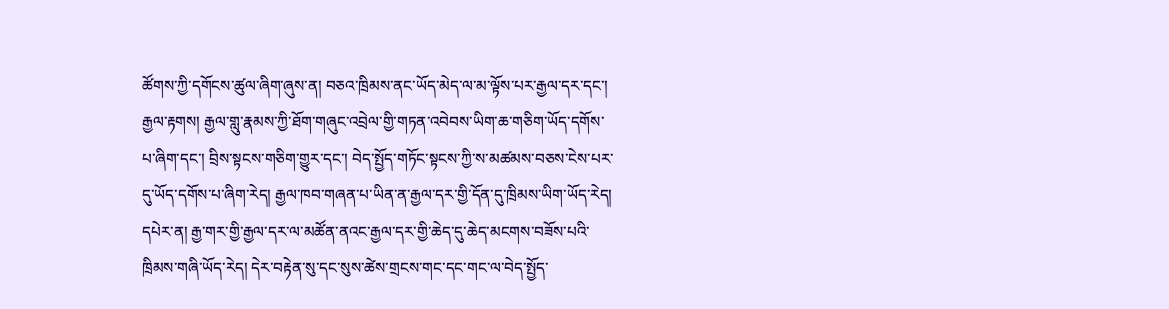ཚོགས་ཀྱི་དགོངས་ཚུལ་ཞིག་ཞུས་ན། བཅའ་ཁྲིམས་ནང་ཡོད་མེད་ལ་མ་ལྟོས་པར་རྒྱལ་དར་དང་། རྒྱལ་རྟགས། རྒྱལ་གླུ་རྣམས་ཀྱི་ཐོག་གཞུང་འབྲེལ་གྱི་གཏན་འབེབས་ཡིག་ཆ་གཅིག་ཡོད་དགོས་པ་ཞིག་དང་། བྲིས་སྟངས་གཅིག་གྱུར་དང་། བེད་སྤྱོད་གཏོང་སྟངས་ཀྱི་ས་མཚམས་བཅས་ངེས་པར་དུ་ཡོད་དགོས་པ་ཞིག་རེད། རྒྱལ་ཁབ་གཞན་པ་ཡིན་ན་རྒྱལ་དར་གྱི་དོན་དུ་ཁྲིམས་ཡིག་ཡོད་རེད། དཔེར་ན། རྒྱ་གར་གྱི་རྒྱལ་དར་ལ་མཚོན་ནའང་རྒྱལ་དར་གྱི་ཆེད་དུ་ཆེད་མངགས་བཟོས་པའི་ཁྲིམས་གཞི་ཡོད་རེད། དེར་བརྟེན་སུ་དང་སུས་ཚེས་གྲངས་གང་དང་གང་ལ་བེད་སྤྱོད་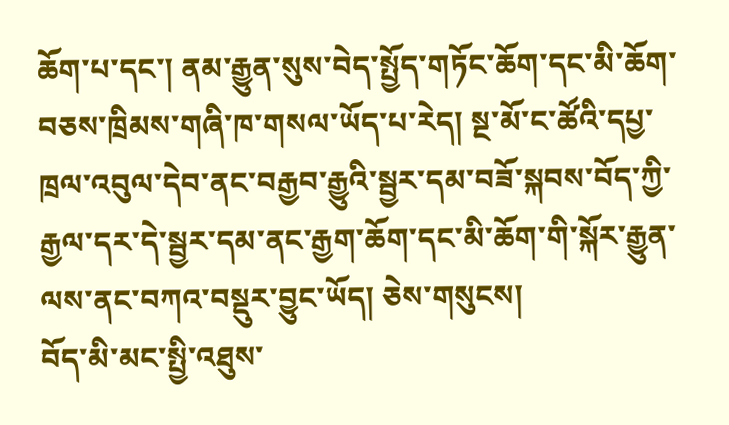ཆོག་པ་དང་། ནམ་རྒྱུན་སུས་བེད་སྤྱོད་གཏོང་ཆོག་དང་མི་ཆོག་བཅས་ཁྲིམས་གཞི་ཁ་གསལ་ཡོད་པ་རེད། སྔ་མོ་ང་ཚོའི་དཔྱ་ཁྲལ་འབུལ་དེབ་ནང་བརྒྱབ་རྒྱུའི་སྦྱར་དམ་བཟོ་སྐབས་བོད་ཀྱི་རྒྱལ་དར་དེ་སྦྱར་དམ་ནང་རྒྱག་ཆོག་དང་མི་ཆོག་གི་སྐོར་རྒྱུན་ལས་ནང་བཀའ་བསྡུར་བྱུང་ཡོད། ཅེས་གསུངས།
བོད་མི་མང་སྤྱི་འཐུས་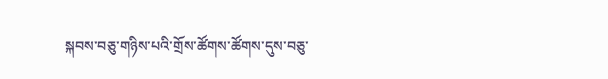སྐབས་བཅུ་གཉིས་པའི་གྲོས་ཚོགས་ཚོགས་དུས་བཅུ་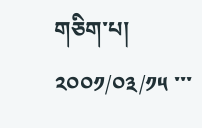གཅིག་པ། ༢༠༠༡/༠༣/༡༥ ་་་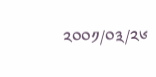༢༠༠༡/༠༣/༢༦